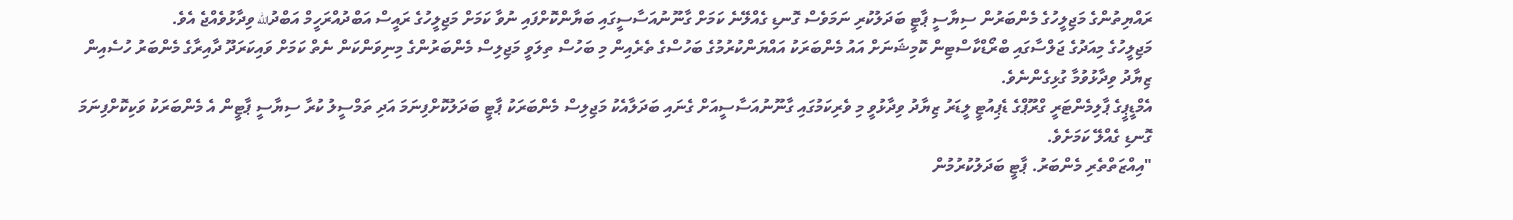ރައްޔިތުންގެ މަޖިލީހުގެ މެންބަރުން ސިޔާސީ ޕާޓީ ބަދަލުކުރި ނަމަވެސް ގޮނޑި ގެއްލޭނެ ކަމަށް ގާނޫނުއަސާސީގައި ބަޔާންކޮށްފައި ނުވާ ކަމަށް މަޖިލީހުގެ ރައީސް އަބްދުއްރަހީމް އަބްދުالله ވިދާޅުވެއްޖެ އެވެ.
މަޖިލީހުގެ މިއަދުގެ ޖަލްސާގައި ބްރޯޑްކާސްޓިން ކޮމިޝަނަށް އައު މެންބަރަކު އައްޔަންކުރުމުގެ ބަހުސްގެ ތެރެއިން މި ބަހުސް ތިލަވީ މަޖިލިސް މެންބަރުންގެ މިނިވަންކަން ނެތް ކަމަށް ވައިކަރަދޫ ދާއިރާގެ މެންބަރު ހުސެއިން ޒިޔާދު ވިދާޅުވުމާ ގުޅިގެންނެވެ.
އެމްޑީޕީގެ ޕާލިމެންޓަރީ ގްރޫޕްގެ ޑެޕިއުޓީ ލީޑަރު ޒިޔާދު ވިދާޅުވީ މި ވެރިކަމުގައި ގާނޫނުއަސާސީއަށް ގެނައި ބަދަލާއެކު މަޖިލިސް މެންބަރަކު ޕާޓީ ބަދަލުކޮށްފިނަމަ އަދި ތަމްސީލު ކުރާ ސިޔާސީ ޕާޓީން އެ މެންބަރަކު ވަކިކޮށްފިނަމަ ގޮނޑި ގެއްލޭ ކަމަށެވެ.
"އިއްޒަތްތެރި މެންބަރު. ޕާޓީ ބަދަލުކުރުމުން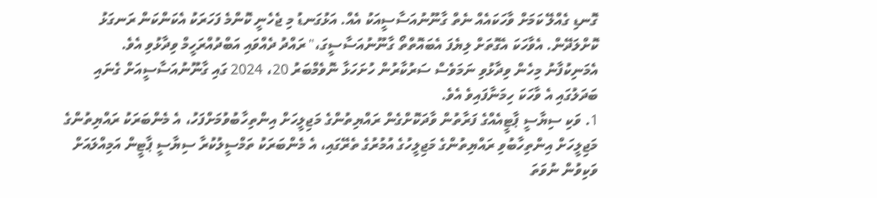ގޮނޑި ގެއްލޭ ކަމަށް ވާހަކައެއް ނެތް ގާނޫނުއަސާސީއަކު އެއް. އަޅުގަނޑު މި ޖެހެނީ ކޮންމެ ފަހަރަކު އެކަންކަން ރަނގަޅު ކޮށްލަދޭން. އެވާހަކަ އެގޮތަށް ލިޔެފަ އެބައޮތްތޯ ގާނޫނުއަސާސީގަ،" ރައްދު ދެއްވައި އަބްދުއްރަހީމް ވިދާޅުވި އެވެ.
އެމަނިކުފާނު މިހެން ވިދާޅުވި ނަމަވެސް ސަރުކާރުން ހުށަހަޅާ ނޮވެމްބަރު 20، 2024 ގައި ގާނޫނުއަސާސީއަށް ގެނައި ބަދަލުގައި އެ ވާހަކަ ހިމަނާފައިވެ އެވެ.
1. ވަކި ސިޔާސީ ޕާޓީއެއްގެ ފަރާތުން ވާދަކޮށްގެން ރައްޔިތުންގެ މަޖިލީހަށް އިންތިހާބުވުމަށްފަހު، އެ މެންބަރަކު ރައްޔިތުންގެ މަޖިލީހަށް އިންތިހާބުވި ރައްޔިތުންގެ މަޖިލީހުގެ އުމުރުގެ ތެރޭގައި، އެ މެންބަރަކު ތަމްސީލުކުރާ ސިޔާސީ ޕާޓީން އަމިއްލައަށް ވަކިވުން ނުވަތަ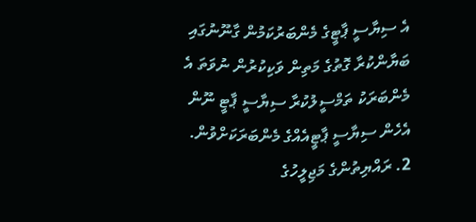އެ ސިޔާސީ ޕާޓީގެ މެންބަރުކަމުން ގާނޫނުގައި ބަޔާންކުރާ ގޮތުގެ މަތިން ވަކިކުރުން ނުވަތަ އެ މެންބަރަކު ތަމްސީލުކުރާ ސިޔާސީ ޕާޓީ ނޫން އެހެން ސިޔާސީ ޕާޓީއެއްގެ މެންބަރަކަށްވުން.
2. ރައްޔިތުންގެ މަޖިލީހުގެ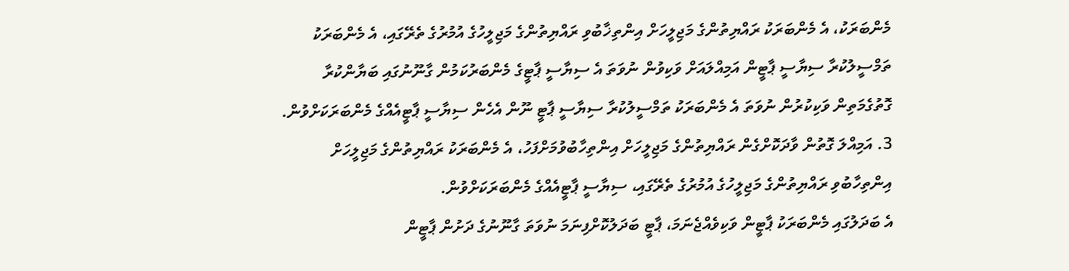މެންބަރަކު، އެ މެންބަރަކު ރައްޔިތުންގެ މަޖިލީހަށް އިންތިޚާބުވި ރައްޔިތުންގެ މަޖިލީހުގެ އުމުރުގެ ތެރޭގައި، އެ މެންބަރަކު ތަމްސީލުކުރާ ސިޔާސީ ޕާޓީން އަމިއްލައަށް ވަކިވުން ނުވަތަ އެ ސިޔާސީ ޕާޓީގެ މެންބަރުކަމުން ގާނޫނުގައި ބަޔާންކުރާ ގޮތުގެމަތިން ވަކިކުރުން ނުވަތަ އެ މެންބަރަކު ތަމްސީލުކުރާ ސިޔާސީ ޕާޓީ ނޫން އެހެން ސިޔާސީ ޕާޓީއެއްގެ މެންބަރަކަށްވުން.
3. އަމިއްލަ ގޮތުން ވާދަކޮށްގެން ރައްޔިތުންގެ މަޖިލީހަށް އިންތިހާބުވުމަށްފަހު، އެ މެންބަރަކު ރައްޔިތުންގެ މަޖިލީހަށް އިންތިހާބުވި ރައްޔިތުންގެ މަޖިލީހުގެ އުމުރުގެ ތެރޭގައި، ސިޔާސީ ޕާޓީއެއްގެ މެންބަރަކަށްވުން.
އެ ބަދަލުގައި މެންބަރަކު ޕާޓީން ވަކިވެއްޖެނަމަ، ޕާޓީ ބަދަލުކޮށްފިނަމަ ނުވަތަ ގާނޫނުގެ ދަށުން ޕާޓީން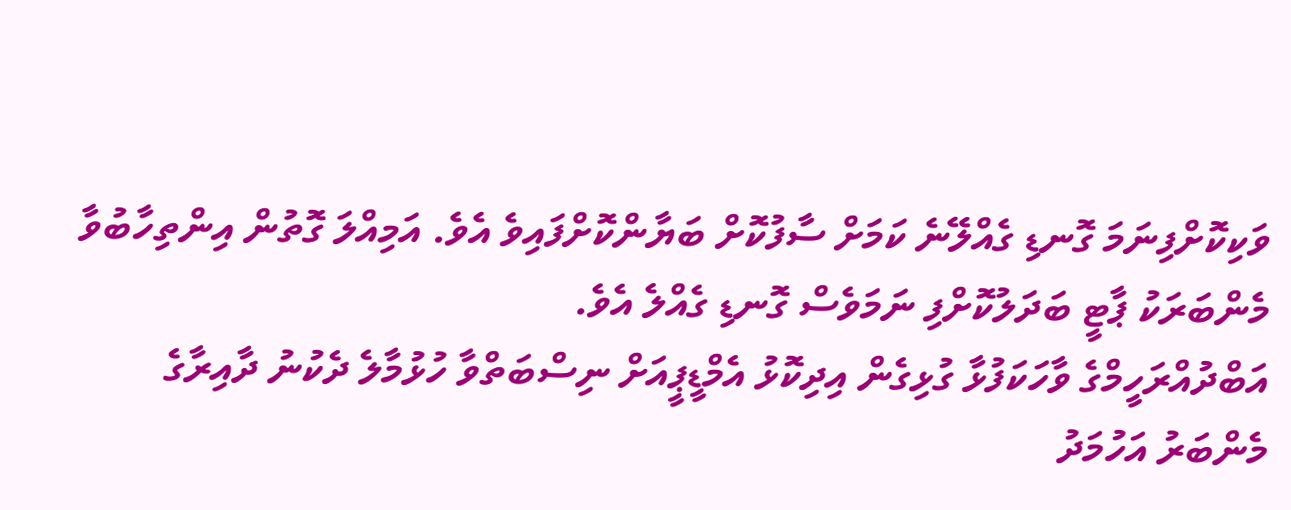ވަކިކޮށްފިނަމަ ގޮނޑި ގެއްލޭނެ ކަމަށް ސާފުކޮށް ބަޔާންކޮށްފައިވެ އެވެ. އަމިއްލަ ގޮތުން އިންތިހާބުވާ މެންބަރަކު ޕާޓީ ބަދަލުކޮށްފި ނަމަވެސް ގޮނޑި ގެއްލެ އެވެ.
އަބްދުއްރަހީމްގެ ވާހަކަފުޅާ ގުޅިގެން އިދިކޮޅު އެމްޑީޕީއަށް ނިސްބަތްވާ ހުޅުމާލެ ދެކުނު ދާއިރާގެ މެންބަރު އަހުމަދު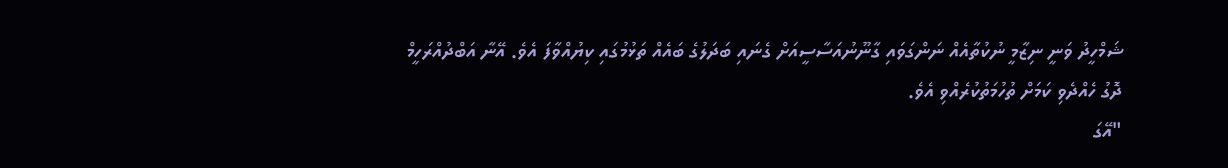ޝަމްހީދު ވަނީ ނިޒާމީ ނުކުތާއެއް ނަންގަވައި ގާނޫނުއަސާސީއަށް ގެނައި ބަދަލުގެ ބައެއް ތަޅުމުގައި ކިޔުއްވާފަ އެވެ. އޭނާ އަބްދުއްރަހީމް ދޮގު ހެއްދެވި ކަމަށް ތުހުމަތުކުރެއްވި އެވެ.
"އޭގަ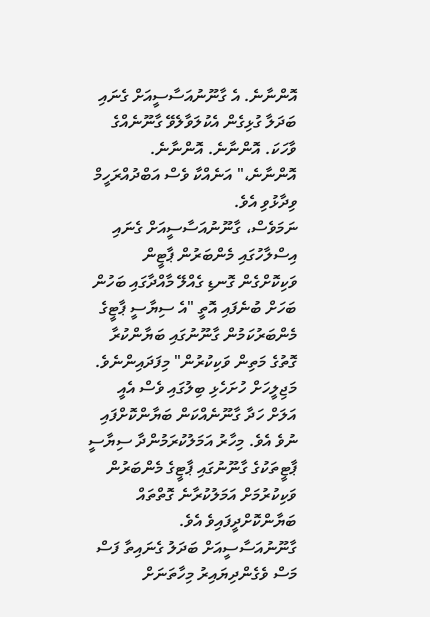އޮންނާނެ. އެ ގާނޫނުއަސާސީއަށް ގެނައި ބަދަލާ ގުޅިގެން އެކުލަވާލެވޭ ގާނޫނެއްގެ ވާހަކަ. އޮންނާނެ. އޮންނާނެ. އޮންނާނެ،" އަނެއްކާ ވެސް އަބްދުއްރަހީމް ވިދާޅުވި އެވެ.
ނަމަވެސް، ގާނޫނުއަސާސީއަށް ގެނައި އިސްލާހުގައި މެންބަރުން ޕާޓީން ވަކިކޮށްގެން ގޮނޑި ގެއްލޭ މާއްދާގައި ބަހުން ބަހަށް ބުނެފައި އޮތީ "އެ ސިޔާސީ ޕާޓީގެ މެންބަރުކަމުން ގާނޫނުގައި ބަޔާންކުރާ ގޮތުގެ މަތިން ވަކިކުރުން" މިފަދައިންނެވެ.
މަޖިލީހަށް ހުށަހެޅި ބިލުގައި ވެސް އެއީ އަލަށް ހަދާ ގާނޫނެއްކަން ބަޔާންކޮށްފައި ނުވެ އެވެ. މިހާރު އަމަލުކުރަމުންދާ ސިޔާސީ ޕާޓީތަކުގެ ގާނޫނުގައި ޕާޓީގެ މެންބަރުން ވަކިކުރުމަށް އަމަލުކުރާނެ ގޮތްތައް ބަޔާންކޮށްދީފައިވެ އެވެ.
ގާނޫނުއަސާސީއަށް ބަދަލު ގެނައިތާ ފަސް މަސް ވެގެންދިޔައިރު މިހާތަނަށް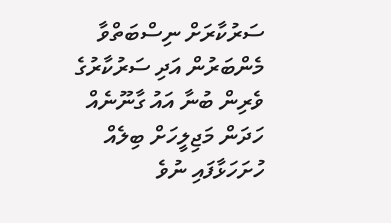ސަރުކާރަށް ނިސްބަތްވާ މެންބަރުން އަދި ސަރުކާރުގެ ވެރިން ބުނާ އައު ގާނޫނެއް ހަދަން މަޖިލީހަށް ބިލެއް ހުށަހަޅާފައި ނުވެ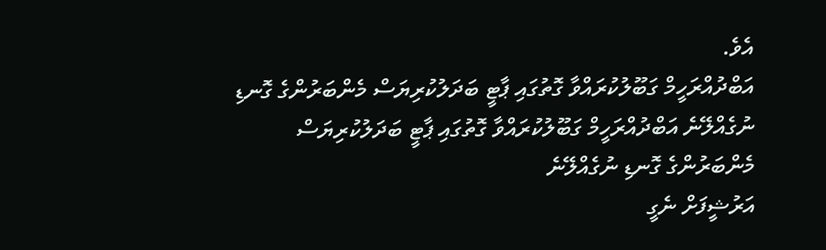އެވެ.
އަބްދުއްރަހީމް ގަބޫލުކުރައްވާ ގޮތުގައި ޕާޓީ ބަދަލުކުރިޔަސް މެންބަރުންގެ ގޮނޑި ނުގެއްލޭނެ އަބްދުއްރަހީމް ގަބޫލުކުރައްވާ ގޮތުގައި ޕާޓީ ބަދަލުކުރިޔަސް މެންބަރުންގެ ގޮނޑި ނުގެއްލޭނެ
އަރުޝީފަށް ނެގީ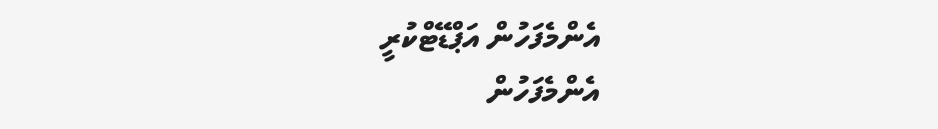އެންމެފަހުން އަޕްޑޭޓްކުރީ
އެންމެފަހުން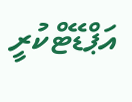އަޕްޑޭޓްކުރީ